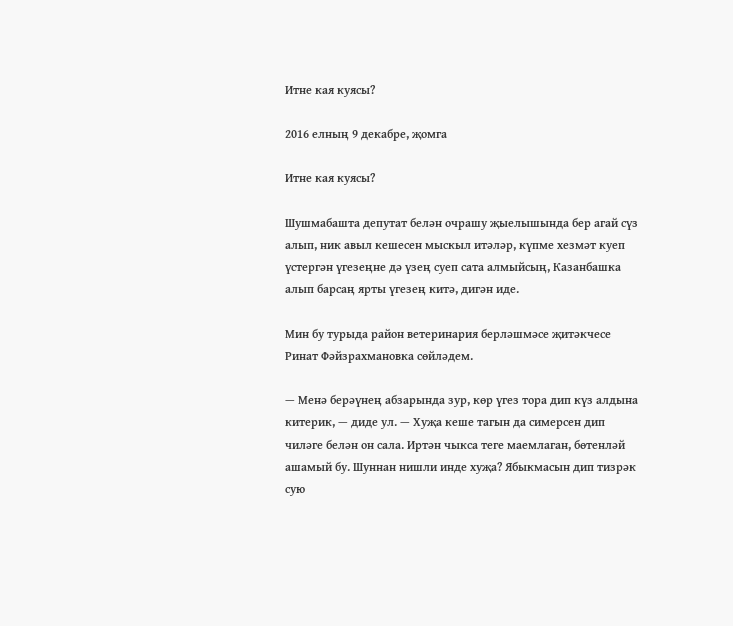Итне кая куясы?

2016 елның 9 декабре, җомга

Итне кая куясы?

Шушмабашта депутат белән очрашу җыелышында бер агай сүз алып, ник авыл кешесен мыскыл итәләр, күпме хезмәт куеп үстергән үгезеңне дә үзең суеп сата алмыйсың, Казанбашка алып барсаң ярты үгезең китә, дигән иде.

Мин бу турыда район ветеринария берләшмәсе җитәкчесе Ринат Фәйзрахмановка сөйләдем.

— Менә берәүнең абзарында зур, көр үгез тора дип күз алдына китерик, — диде ул. — Хуҗа кеше тагын да симерсен дип чиләге белән он сала. Иртән чыкса теге маемлаган, бөтенләй ашамый бу. Шуннан нишли инде хуҗа? Ябыкмасын дип тизрәк сую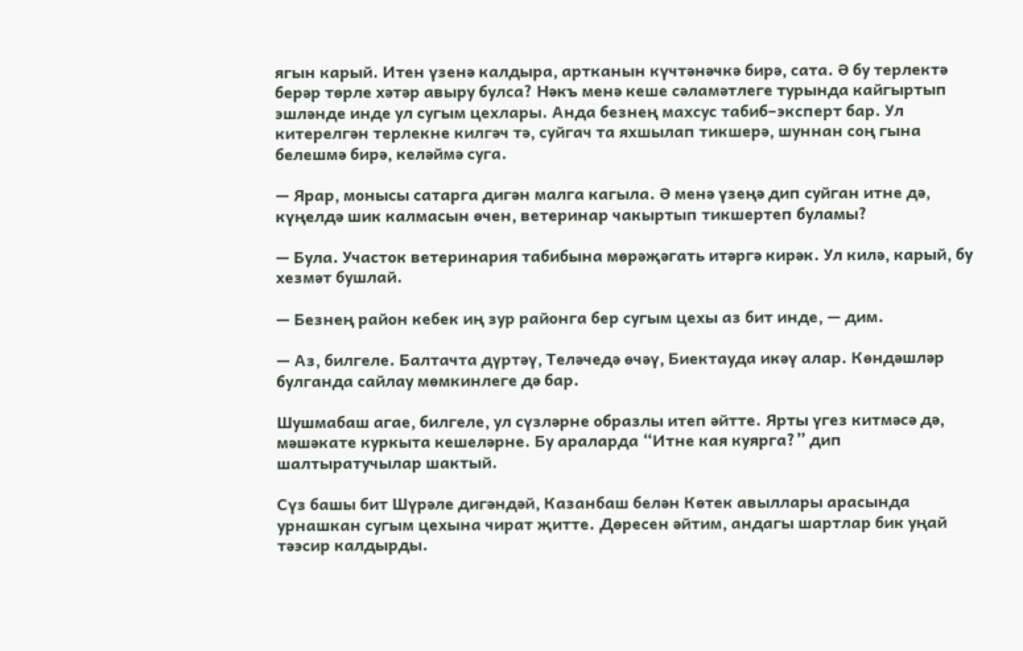ягын карый. Итен үзенә калдыра, артканын күчтәнәчкә бирә, сата. Ә бу терлектә берәр төрле хәтәр авыру булса? Нәкъ менә кеше сәламәтлеге турында кайгыртып эшләнде инде ул сугым цехлары. Анда безнең махсус табиб–эксперт бар. Ул китерелгән терлекне килгәч тә, суйгач та яхшылап тикшерә, шуннан соң гына белешмә бирә, келәймә суга.

— Ярар, монысы сатарга дигән малга кагыла. Ә менә үзеңә дип суйган итне дә, күңелдә шик калмасын өчен, ветеринар чакыртып тикшертеп буламы?

— Була. Участок ветеринария табибына мөрәҗәгать итәргә кирәк. Ул килә, карый, бу хезмәт бушлай.

— Безнең район кебек иң зур районга бер сугым цехы аз бит инде, — дим.

— Аз, билгеле. Балтачта дүртәү, Теләчедә өчәү, Биектауда икәү алар. Көндәшләр булганда сайлау мөмкинлеге дә бар.

Шушмабаш агае, билгеле, ул сүзләрне образлы итеп әйтте. Ярты үгез китмәсә дә, мәшәкате куркыта кешеләрне. Бу араларда “Итне кая куярга?” дип шалтыратучылар шактый.

Сүз башы бит Шүрәле дигәндәй, Казанбаш белән Көтек авыллары арасында урнашкан сугым цехына чират җитте. Дөресен әйтим, андагы шартлар бик уңай тәэсир калдырды.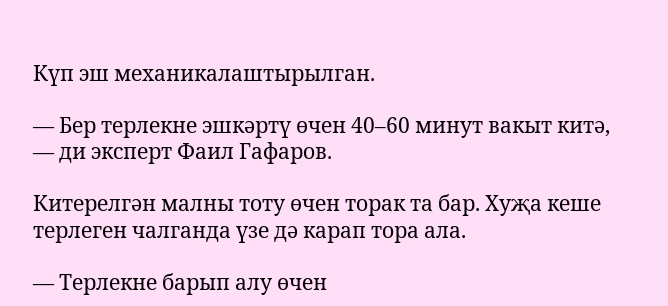Күп эш механикалаштырылган.

— Бер терлекне эшкәртү өчен 40–60 минут вакыт китә, — ди эксперт Фаил Гафаров.

Китерелгән малны тоту өчен торак та бар. Хуҗа кеше терлеген чалганда үзе дә карап тора ала.

— Терлекне барып алу өчен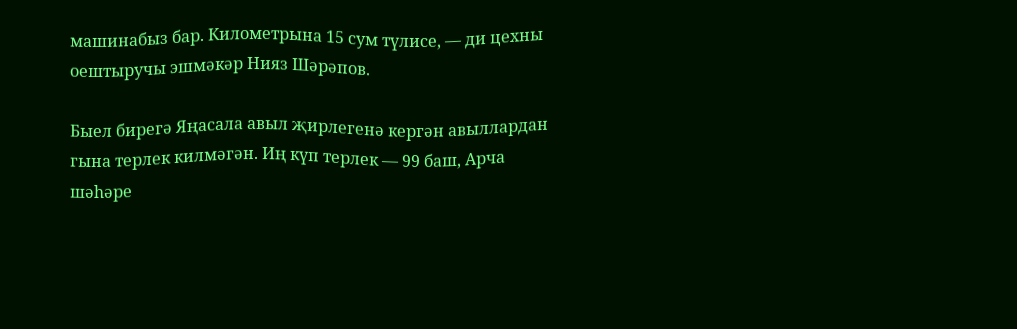машинабыз бар. Километрына 15 сум түлисе, — ди цехны оештыручы эшмәкәр Нияз Шәрәпов.

Быел бирегә Яңасала авыл җирлегенә кергән авыллардан гына терлек килмәгән. Иң күп терлек — 99 баш, Арча шәһәре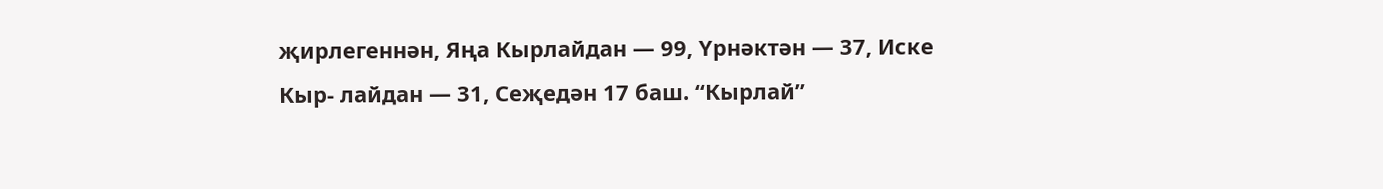җирлегеннән, Яңа Кырлайдан — 99, Үрнәктән — 37, Иске Кыр- лайдан — 31, Сеҗедән 17 баш. “Кырлай”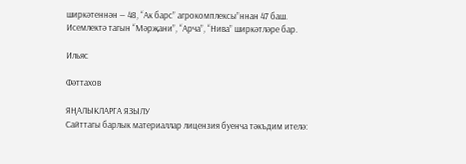ширкәтеннән — 48, “Ак барс” агрокомплексы”ннан 47 баш. Исемлектә тагын “Мәрҗани”, “Арча”, “Нива” ширкәтләре бар.

Ильяс

Фәттахов

ЯҢАЛЫКЛАРГА ЯЗЫЛУ
Сайттагы барлык материаллар лицензия буенча тәкъдим ителә: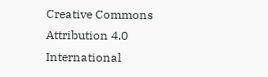Creative Commons Attribution 4.0 International